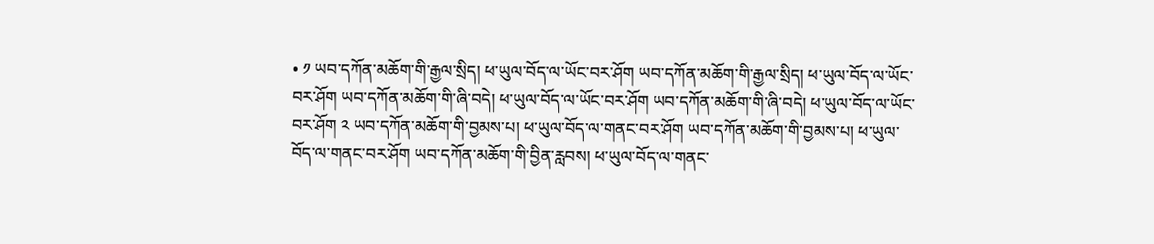• ༡ ཡབ་དཀོན་མཆོག་གི་རྒྱལ་སྲིད། ཕ་ཡུལ་བོད་ལ་ཡོང་བར་ཤོག ཡབ་དཀོན་མཆོག་གི་རྒྱལ་སྲིད། ཕ་ཡུལ་བོད་ལ་ཡོང་བར་ཤོག ཡབ་དཀོན་མཆོག་གི་ཞི་བདེ། ཕ་ཡུལ་བོད་ལ་ཡོང་བར་ཤོག ཡབ་དཀོན་མཆོག་གི་ཞི་བདེ། ཕ་ཡུལ་བོད་ལ་ཡོང་བར་ཤོག ༢ ཡབ་དཀོན་མཆོག་གི་བྱམས་པ། ཕ་ཡུལ་བོད་ལ་གནང་བར་ཤོག ཡབ་དཀོན་མཆོག་གི་བྱམས་པ། ཕ་ཡུལ་བོད་ལ་གནང་བར་ཤོག ཡབ་དཀོན་མཆོག་གི་བྱིན་རླབས། ཕ་ཡུལ་བོད་ལ་གནང་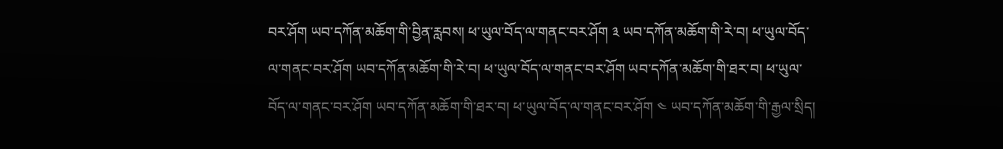བར་ཤོག ཡབ་དཀོན་མཆོག་གི་བྱིན་རླབས། ཕ་ཡུལ་བོད་ལ་གནང་བར་ཤོག ༣ ཡབ་དཀོན་མཆོག་གི་རེ་བ། ཕ་ཡུལ་བོད་ལ་གནང་བར་ཤོག ཡབ་དཀོན་མཆོག་གི་རེ་བ། ཕ་ཡུལ་བོད་ལ་གནང་བར་ཤོག ཡབ་དཀོན་མཆོག་གི་ཐར་བ། ཕ་ཡུལ་བོད་ལ་གནང་བར་ཤོག ཡབ་དཀོན་མཆོག་གི་ཐར་བ། ཕ་ཡུལ་བོད་ལ་གནང་བར་ཤོག ༤ ཡབ་དཀོན་མཆོག་གི་རྒྱལ་སྲིད།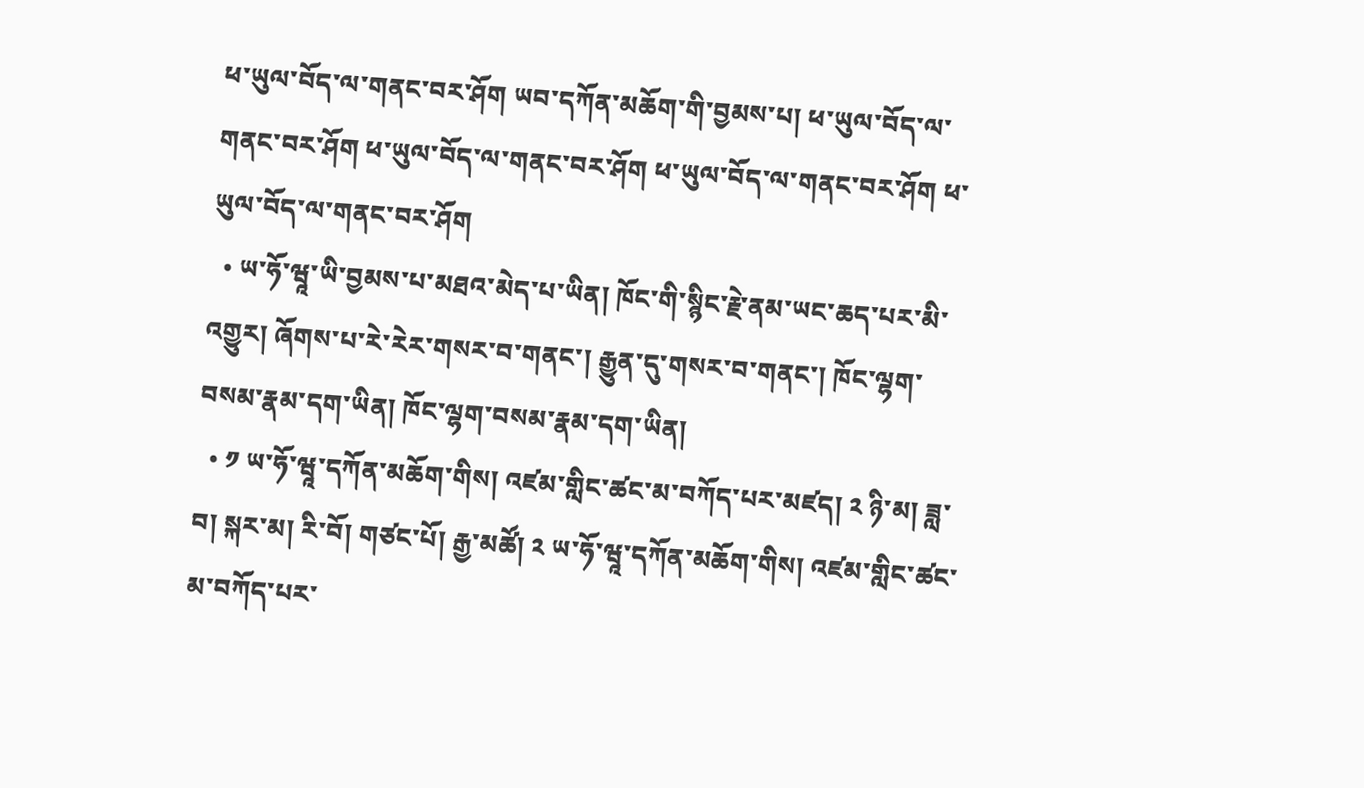ཕ་ཡུལ་བོད་ལ་གནང་བར་ཤོག ཡབ་དཀོན་མཆོག་གི་བྱམས་པ། ཕ་ཡུལ་བོད་ལ་གནང་བར་ཤོག ཕ་ཡུལ་བོད་ལ་གནང་བར་ཤོག ཕ་ཡུལ་བོད་ལ་གནང་བར་ཤོག ཕ་ཡུལ་བོད་ལ་གནང་བར་ཤོག
  • ཡ་ཧོ་ཝཱ་ཡི་བྱམས་པ་མཐའ་མེད་པ་ཡིན། ཁོང་གི་སྙིང་རྗེ་ནམ་ཡང་ཆད་པར་མི་འགྱུར། ཞོགས་པ་རེ་རེར་གསར་བ་གནང་། རྒྱུན་དུ་གསར་བ་གནང་། ཁོང་ལྷག་བསམ་རྣམ་དག་ཡིན། ཁོང་ལྷག་བསམ་རྣམ་དག་ཡིན།
  • ༡ ཡ་ཧོ་ཝཱ་དཀོན་མཆོག་གིས། འཛམ་གླིང་ཚང་མ་བཀོད་པར་མཛད། ༢ ཉི་མ། ཟླ་བ། སྐར་མ། རི་བོ། གཙང་པོ། རྒྱ་མཚོ། ༢ ཡ་ཧོ་ཝཱ་དཀོན་མཆོག་གིས། འཛམ་གླིང་ཚང་མ་བཀོད་པར་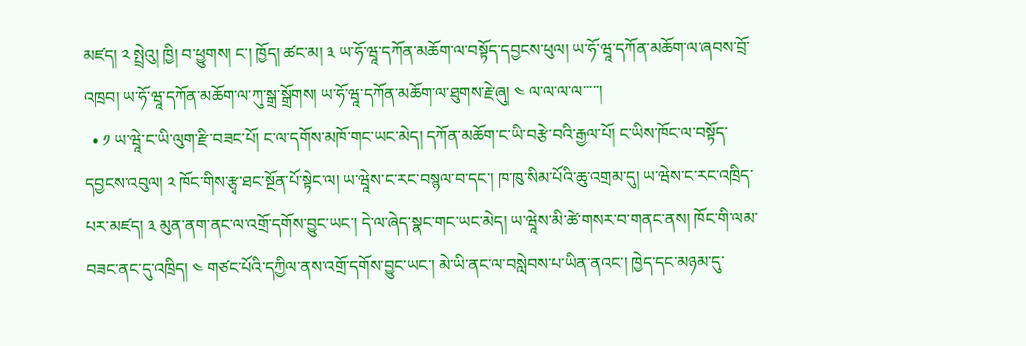མཛད། ༢ སྤྲེའུ། ཁྱི། བ་ཕྱུགས། ང་། ཁྱོད། ཚང་མ། ༣ ཡ་ཧོ་ཝཱ་དཀོན་མཆོག་ལ་བསྟོད་དབྱངས་ཕུལ། ཡ་ཧོ་ཝཱ་དཀོན་མཆོག་ལ་ཞབས་བྲོ་འཁྲབ། ཡ་ཧོ་ཝཱ་དཀོན་མཆོག་ལ་ཀུ་སྒྲ་སྒྲོགས། ཡ་ཧོ་ཝཱ་དཀོན་མཆོག་ལ་ཐུགས་རྗེ་ཞུ། ༤ ལ་ལ་ལ་ལ་་་་་།
  • ༡ ཡ་ཝཱེ་ང་ཡི་ལུག་རྫི་བཟང་པོ། ང་ལ་དགོས་མཁོ་གང་ཡང་མེད། དཀོན་མཆོག་ང་ཡི་བརྩེ་བའི་རྒྱལ་པོ། ང་ཡིས་ཁོང་ལ་བསྟོད་དབྱངས་འབུལ། ༢ ཁོང་གིས་རྩྭ་ཐང་སྔོན་པོ་སྟེང་ལ། ཡ་ཝཱེས་ང་རང་བསྙལ་བ་དང་། ཁ་ཁུ་སིམ་པོའི་ཆུ་འགྲམ་དུ། ཡ་ཝེས་ང་རང་འཁྲིད་པར་མཛད། ༣ མུན་ནག་ནང་ལ་འགྲོ་དགོས་བྱུང་ཡང་། དེ་ལ་ཞེད་སྣང་གང་ཡང་མེད། ཡ་ཝཱེས་མི་ཚེ་གསར་བ་གནང་ནས། ཁོང་གི་ལམ་བཟང་ནང་དུ་འཁྲིད། ༤ གཙང་པོའི་དཀྱིལ་ནས་འགྲོ་དགོས་བྱུང་ཡང་། མེ་ཡི་ནང་ལ་བསླེབས་པ་ཡིན་ནའང་། ཁྱེད་དང་མཉམ་དུ་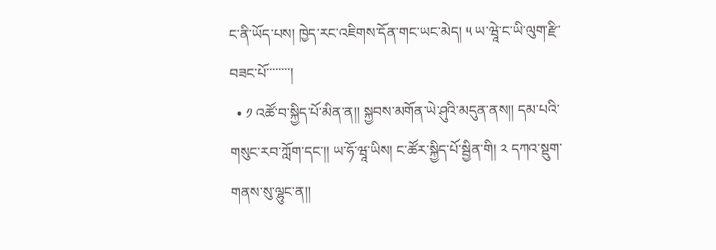ང་ནི་ཡོད་པས། ཁྱེད་རང་འཇིགས་དོན་གང་ཡང་མེད། ༥ ཡ་ཝཱེ་ང་ཡི་ལུག་རྫི་བཟང་པོ་་་་་་་་།
  • ༡ འཚོ་བ་སྐྱིད་པོ་མིན་ན།། སྐྱབས་མགོན་ཡེ་ཤུའི་མདུན་ནས།། དམ་པའི་གསུང་རབ་ཀློག་དང་།། ཡ་ཧོ་ཝཱ་ཡིས། ང་ཚོར་སྐྱིད་པོ་སྦྱིན་གི། ༢ དཀའ་སྡུག་གནས་སུ་ལྷུང་ན།།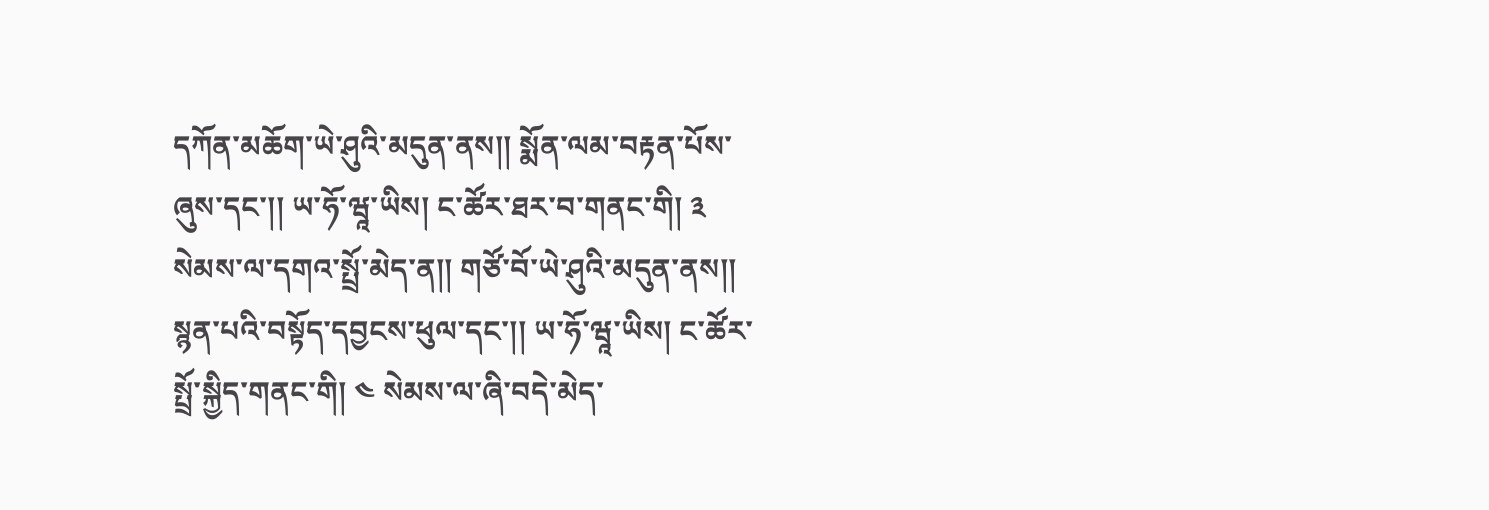དཀོན་མཆོག་ཡེ་ཤུའི་མདུན་ནས།། སྨོན་ལམ་བརྟན་པོས་ཞུས་དང་།། ཡ་ཧོ་ཝཱ་ཡིས། ང་ཚོར་ཐར་བ་གནང་གི། ༣ སེམས་ལ་དགའ་སྤྲོ་མེད་ན།། གཙོ་བོ་ཡེ་ཤུའི་མདུན་ནས།། སྙན་པའི་བསྟོད་དབྱངས་ཕུལ་དང་།། ཡ་ཧོ་ཝཱ་ཡིས། ང་ཚོར་སྤྲོ་སྐྱིད་གནང་གི། ༤ སེམས་ལ་ཞི་བདེ་མེད་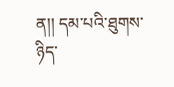ན།། དམ་པའི་ཐུགས་ཉིད་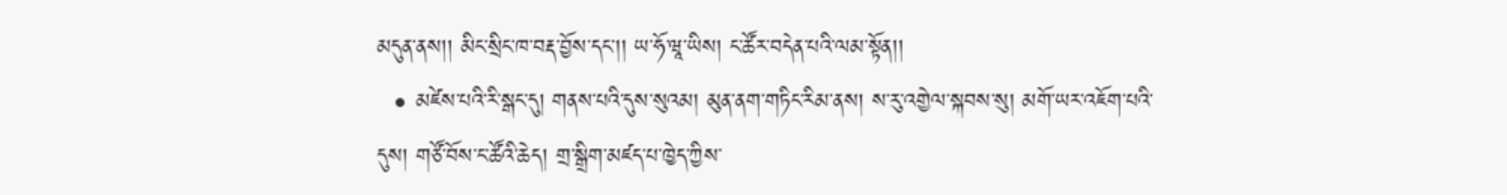མདུན་ནས།། མིང་སྲིང་ཁ་བརྡ་བྱོས་དང་།། ཡ་ཧོ་ཝཱ་ཡིས། ང་ཚོར་བདེན་པའི་ལམ་སྟོན།།
  • མཛེས་པའི་རི་སྒང་དུ། གནས་པའི་དུས་སུའམ། མུན་ནག་གཏིང་རིམ་ནས། ས་རུ་འགྱེལ་སྐབས་སུ། མགོ་ཡར་འཇོག་པའི་དུས། གཙོ་བོས་ང་ཚོའི་ཆེད། གྲ་སྒྲིག་མཛད་པ་ཁྱེད་ཀྱིས་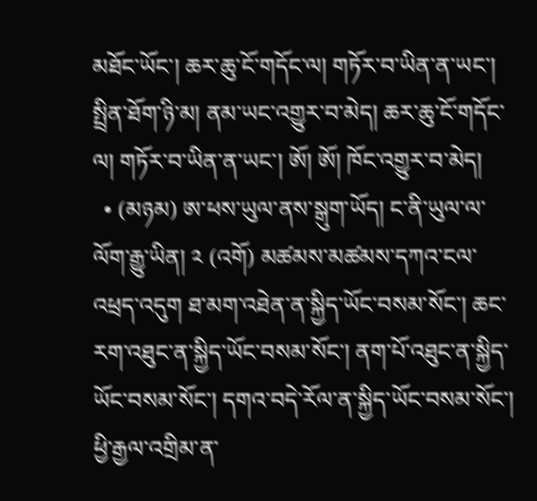མཐོང་ཡོང་། ཆར་ཆུ་ངོ་གདོང་ལ། གཏོར་བ་ཡིན་ན་ཡང་། སྤྲིན་ཐོག་ཉི་མ། ནམ་ཡང་འགྱུར་བ་མེད། ཆར་ཆུ་ངོ་གདོང་ལ། གཏོར་བ་ཡིན་ན་ཡང་། ཨོ། ཨོ། ཁོང་འགྱུར་བ་མེད།
  • (མཉམ) ཨ་ཕས་ཡུལ་ནས་སྒུག་ཡོད། ང་ནི་ཡུལ་ལ་ལོག་རྒྱུ་ཡིན། ༢ (འགོ) མཚམས་མཚམས་དཀའ་ངལ་འཕྲད་འདུག ཐ་མག་འཐེན་ན་སྐྱིད་ཡོང་བསམ་སོང་། ཆང་རག་འཐུང་ན་སྐྱིད་ཡོང་བསམ་སོང་། ནག་པོ་འཐུང་ན་སྐྱིད་ཡོང་བསམ་སོང་། དགའ་བདེ་རོལ་ན་སྐྱིད་ཡོང་བསམ་སོང་། ཕྱི་རྒྱལ་འགྲིམ་ན་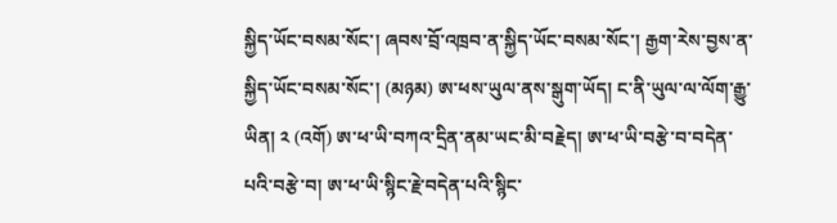སྐྱིད་ཡོང་བསམ་སོང་། ཞབས་བྲོ་འཁྲབ་ན་སྐྱིད་ཡོང་བསམ་སོང་། རྒྱག་རེས་བྱས་ན་སྐྱིད་ཡོང་བསམ་སོང་། (མཉམ) ཨ་ཕས་ཡུལ་ནས་སྒུག་ཡོད། ང་ནི་ཡུལ་ལ་ལོག་རྒྱུ་ཡིན། ༢ (འགོ) ཨ་ཕ་ཡི་བཀའ་དྲིན་ནམ་ཡང་མི་བརྗེད། ཨ་ཕ་ཡི་བརྩེ་བ་བདེན་པའི་བརྩེ་བ། ཨ་ཕ་ཡི་སྙིང་རྗེ་བདེན་པའི་སྙིང་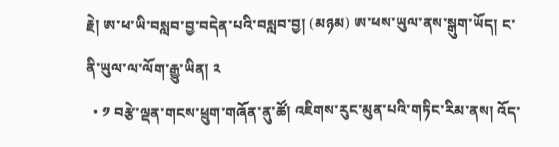རྗེ། ཨ་ཕ་ཡི་བསླབ་བྱ་བདེན་པའི་བསླབ་བྱ། (མཉམ) ཨ་ཕས་ཡུལ་ནས་སྒུག་ཡོད། ང་ནི་ཡུལ་ལ་ལོག་རྒྱུ་ཡིན། ༢
  • ༡ བརྩེ་ལྡན་གངས་ཕྲུག་གཞོན་ནུ་ཚོ། འཇིགས་རུང་མུན་པའི་གཏིང་རིམ་ནས། འོད་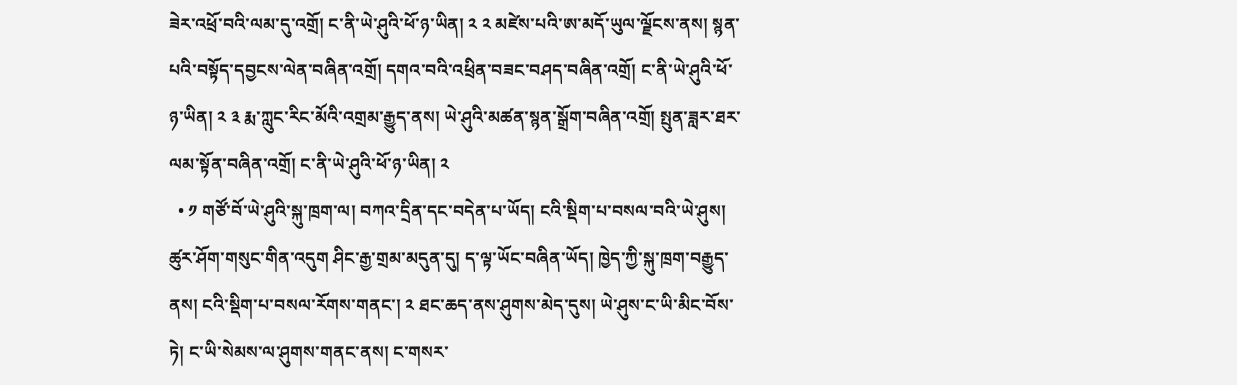ཟེར་འཕྲོ་བའི་ལམ་དུ་འགྲོ། ང་ནི་ཡེ་ཤུའི་ཕོ་ཉ་ཡིན། ༢ ༢ མཛེས་པའི་ཨ་མདོ་ཡུལ་ལྗོངས་ནས། སྙན་པའི་བསྟོད་དབྱངས་ལེན་བཞིན་འགྲོ། དགའ་བའི་འཕྲིན་བཟང་བཤད་བཞིན་འགྲོ། ང་ནི་ཡེ་ཤུའི་ཕོ་ཉ་ཡིན། ༢ ༣ རྨ་ཀླུང་རིང་མོའི་འགྲམ་རྒྱུད་ནས། ཡེ་ཤུའི་མཚན་སྙན་སྒྲོག་བཞིན་འགྲོ། སྤུན་ཟླར་ཐར་ལམ་སྟོན་བཞིན་འགྲོ། ང་ནི་ཡེ་ཤུའི་ཕོ་ཉ་ཡིན། ༢
  • ༡ གཙོ་བོ་ཡེ་ཤུའི་སྐུ་ཁྲག་ལ། བཀའ་དྲིན་དང་བདེན་པ་ཡོད། ངའི་སྡིག་པ་བསལ་བའི་ཡེ་ཤུས། ཚུར་ཤོག་གསུང་གིན་འདུག ཤིང་རྒྱ་གྲམ་མདུན་དུ། ད་ལྟ་ཡོང་བཞིན་ཡོད། ཁྱེད་ཀྱི་སྐུ་ཁྲག་བརྒྱུད་ནས། ངའི་སྡིག་པ་བསལ་རོགས་གནང་། ༢ ཐང་ཆད་ནས་ཤུགས་མེད་དུས། ཡེ་ཤུས་ང་ཡི་མིང་བོས་ཏེ། ང་ཡི་སེམས་ལ་ཤུགས་གནང་ནས། ང་གསར་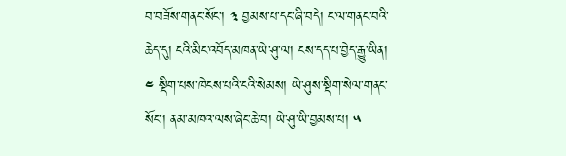བ་བཟོས་གནང་སོང་། ༣ བྱམས་པ་དང་ཞི་བདེ། ང་ལ་གནང་བའི་ཆེད་དུ། ངའི་མིང་འབོད་མཁན་ཡེ་ཤུ་ལ། ངས་དད་པ་བྱེད་རྒྱུ་ཡིན། ༤ སྡིག་པས་ཁེངས་པའི་ངའི་སེམས། ཡེ་ཤུས་སྡིག་སེལ་གནང་སོང་། ནམ་མཁའ་ལས་ཞེང་ཆེ་བ། ཡེ་ཤུ་ཡི་བྱམས་པ། ༥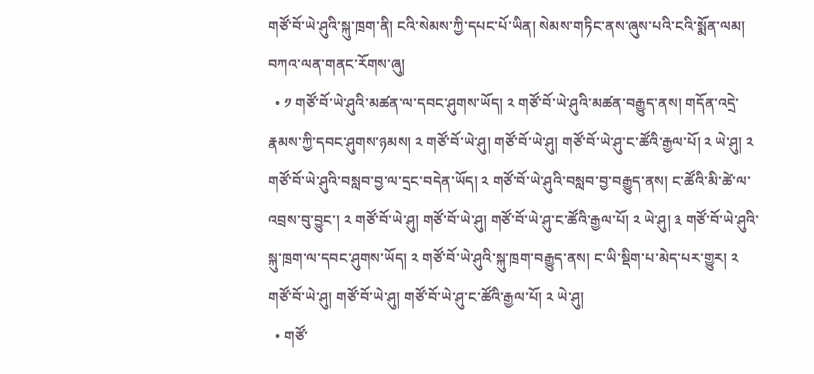གཙོ་བོ་ཡེ་ཤུའི་སྐུ་ཁྲག་ནི། ངའི་སེམས་ཀྱི་དཔང་པོ་ཡིན། སེམས་གཏིང་ནས་ཞུས་པའི་ངའི་སྨོན་ལམ། བཀའ་ལན་གནང་རོགས་ཞུ།
  • ༡ གཙོ་བོ་ཡེ་ཤུའི་མཚན་ལ་དབང་ཤུགས་ཡོད། ༢ གཙོ་བོ་ཡེ་ཤུའི་མཚན་བརྒྱུད་ནས། གདོན་འདྲེ་རྣམས་ཀྱི་དབང་ཤུགས་ཉམས། ༢ གཙོ་བོ་ཡེ་ཤུ། གཙོ་བོ་ཡེ་ཤུ། གཙོ་བོ་ཡེ་ཤུ་ང་ཚོའི་རྒྱལ་པོ། ༢ ཡེ་ཤུ། ༢ གཙོ་བོ་ཡེ་ཤུའི་བསླབ་བྱ་ལ་དྲང་བདེན་ཡོད། ༢ གཙོ་བོ་ཡེ་ཤུའི་བསླབ་བྱ་བརྒྱུད་ནས། ང་ཚོའི་མི་ཚེ་ལ་འབྲས་བུ་བྱུང་། ༢ གཙོ་བོ་ཡེ་ཤུ། གཙོ་བོ་ཡེ་ཤུ། གཙོ་བོ་ཡེ་ཤུ་ང་ཚོའི་རྒྱལ་པོ། ༢ ཡེ་ཤུ། ༣ གཙོ་བོ་ཡེ་ཤུའི་སྐུ་ཁྲག་ལ་དབང་ཤུགས་ཡོད། ༢ གཙོ་བོ་ཡེ་ཤུའི་སྐུ་ཁྲག་བརྒྱུད་ནས། ང་ཡི་སྡིག་པ་མེད་པར་གྱུར། ༢ གཙོ་བོ་ཡེ་ཤུ། གཙོ་བོ་ཡེ་ཤུ། གཙོ་བོ་ཡེ་ཤུ་ང་ཚོའི་རྒྱལ་པོ། ༢ ཡེ་ཤུ།
  • གཙོ་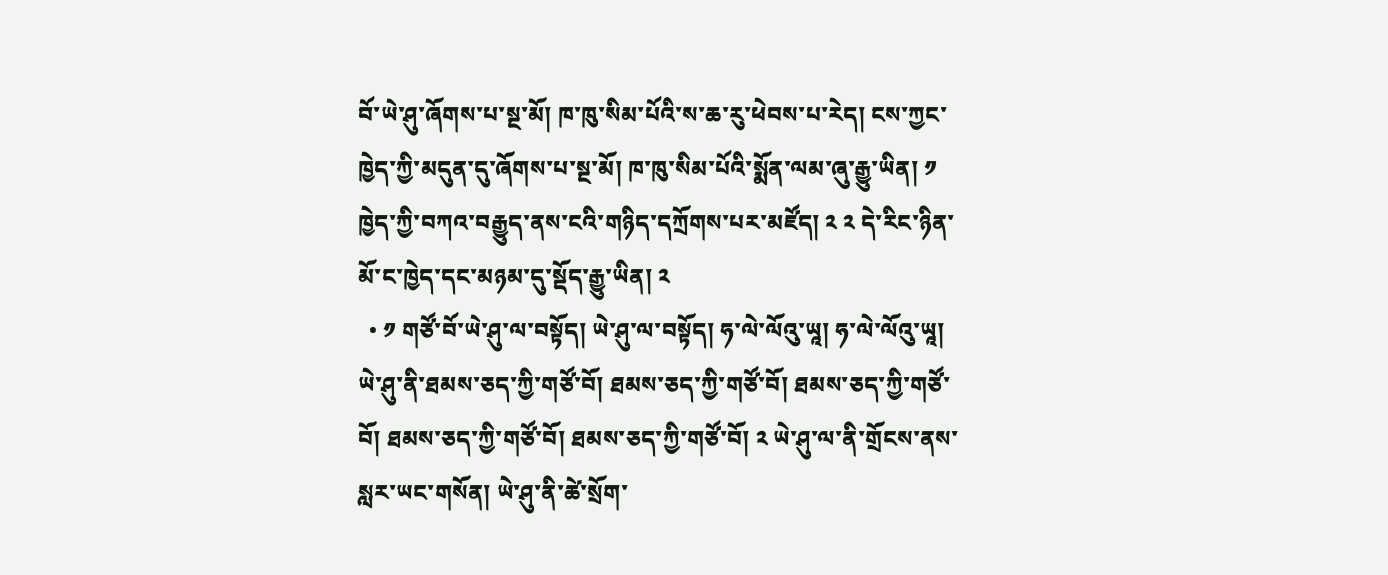བོ་ཡེ་ཤུ་ཞོགས་པ་སྔ་མོ། ཁ་ཁུ་སིམ་པོའི་ས་ཆ་རུ་ཕེབས་པ་རེད། ངས་ཀྱང་ཁྱེད་ཀྱི་མདུན་དུ་ཞོགས་པ་སྔ་མོ། ཁ་ཁུ་སིམ་པོའི་སྨོན་ལམ་ཞུ་རྒྱུ་ཡིན། ༡ ཁྱེད་ཀྱི་བཀའ་བརྒྱུད་ནས་ངའི་གཉིད་དཀྲོགས་པར་མཛོད། ༢ ༢ དེ་རིང་ཉིན་མོ་ང་ཁྱེད་དང་མཉམ་དུ་སྡོད་རྒྱུ་ཡིན། ༢
  • ༡ གཙོ་བོ་ཡེ་ཤུ་ལ་བསྟོད། ཡེ་ཤུ་ལ་བསྟོད། ཧ་ལེ་ལོའུ་ཡཱ། ཧ་ལེ་ལོའུ་ཡཱ། ཡེ་ཤུ་ནི་ཐམས་ཅད་ཀྱི་གཙོ་བོ། ཐམས་ཅད་ཀྱི་གཙོ་བོ། ཐམས་ཅད་ཀྱི་གཙོ་བོ། ཐམས་ཅད་ཀྱི་གཙོ་བོ། ཐམས་ཅད་ཀྱི་གཙོ་བོ། ༢ ཡེ་ཤུ་ལ་ནི་གྲོངས་ནས་སླར་ཡང་གསོན། ཡེ་ཤུ་ནི་ཚེ་སྲོག་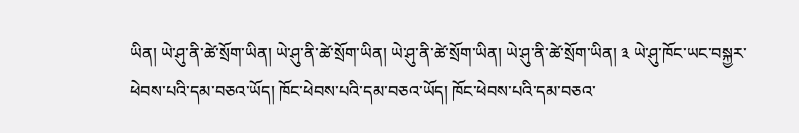ཡིན། ཡེ་ཤུ་ནི་ཚེ་སྲོག་ཡིན། ཡེ་ཤུ་ནི་ཚེ་སྲོག་ཡིན། ཡེ་ཤུ་ནི་ཚེ་སྲོག་ཡིན། ཡེ་ཤུ་ནི་ཚེ་སྲོག་ཡིན། ༣ ཡེ་ཤུ་ཁོང་ཡང་བསྐྱར་ཕེབས་པའི་དམ་བཅའ་ཡོད། ཁོང་ཕེབས་པའི་དམ་བཅའ་ཡོད། ཁོང་ཕེབས་པའི་དམ་བཅའ་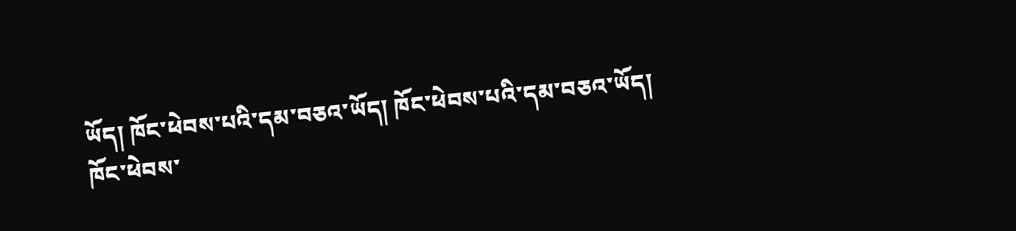ཡོད། ཁོང་ཕེབས་པའི་དམ་བཅའ་ཡོད། ཁོང་ཕེབས་པའི་དམ་བཅའ་ཡོད། ཁོང་ཕེབས་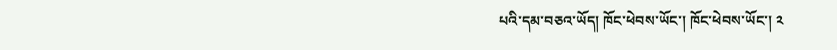པའི་དམ་བཅའ་ཡོད། ཁོང་ཕེབས་ཡོང་། ཁོང་ཕེབས་ཡོང་། ༢